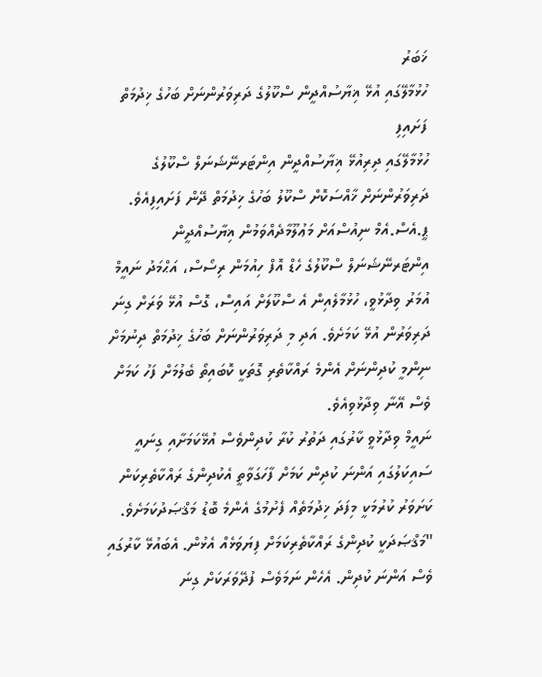ޚަބަރު
ހުޅުމާލޭގައި އުޅޭ ޣިޔާސުއްދީން ސްކޫލުގެ ދަރިވަރުންނަށް ބަހުގެ ޚިދުމަތް ފަށައިފި
ހުޅުމާލޭގައި ދިރިއުޅޭ ޣިޔާސުއްދީން އިންޓަރނޭޝަނަލް ސްކޫލުގެ ދަރިވަރުންނަށް ޚާއްސަކޮށް ސްކޫލު ބަހުގެ ޚިދުމަތް ދޭން ފަށައިފިއެވެ.
ޕީ.އެސް.އެމް ނިއުސްއަށް މަޢުލޫމާދެއްވަމުން ޣިޔާސުއްދީން އިންޓަރނޭޝަނަލް ސްކޫލުގެ ހެޑް އޮފް ހިއުމަން ރިސޯސް، އަޙްމަދު ނައީމް އުމަރު ވިދާޅުވީ، ހުޅުމާލެއިން އެ ސްކޫލަށް އައިސް، ގޮސް އުޅޭ ވަރަށް ގިނަ ދަރިވަރުން އުޅޭ ކަމަށެވެ. އަދި މި ދަރިވަރުންނަށް ބަހުގެ ޚިދުމަތް ދިނުމަށް ނިންމީ ކުދިންނަށް އެންމެ ރައްކާތެރި ގޮތަކީ ކޮބައިތޯ ބެލުމަށް ފަހު ކަމަށް ވެސް އޭނާ ވިދާޅުވިއެވެ.
ނައީމް ވިދާޅުވީ ކާރުގައި ދަތުރު ކުރާ ކުދިންވެސް އުޅޭކަމަށާއި ގިނައީ ސައިކަލުގައި އަންނަ ކުދިން ކަމަށް ފާހަގަވާތީ އެކުދިންގެ ރައްކާތެރިކަން ކަށަވަރު ކުރުމަކީ މިފަދަ ޚިދުމަތެއް ފެށުމުގެ އެންމެ ބޮޑު މަޤްޞަދުކަމަށެވެ.
"މަޤްޞަދަކީ ކުދިންގެ ރައްކާތެރިކަމަށް ފިޔަވަޅެއް އެޅުން. އެބައުޅޭ ކާރުގައި ވެސް އަންނަ ކުދިން. އެހެން ނަމަވެސް ފުދޭވަރަކަށް ގިނަ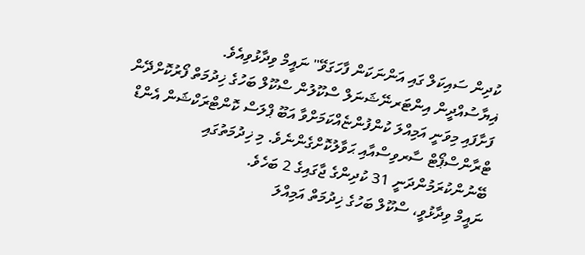ކުދިން ސައިކަލް ގައި އަންނަކަން ފާހަގަވޭ" ނައީމް ވިދާޅުވިއެވެ.
ޣިޔާސުއްދީން އިންޓަރނޭޝަނަލް ސްކޫލުން ސްކޫލް ބަހުގެ ޚިދުމަތް ފޯރުކޮށްދޭން ފަށާފައި މިވަނީ އަމިއްލަ ކުންފުންޏެއްކަމަށްވާ އަބޫ ޕްލަސް ކޮންޓްރަކްޝަން އެންޑް ޓްރާންސްޕޯޓް ސާރވިސްއާއި ޙަވާލުކޮށްގެންނެވެ. މި ޚިދުމަތުގައި ބޭނުންކުރަމުންދަނީ 31 ކުދިންގެ ޖާގައިގެ 2 ބަހެވެ.
ނައީމް ވިދާޅުވީ، ސްކޫލް ބަހުގެ ޚިދުމަތް އަމިއްލަ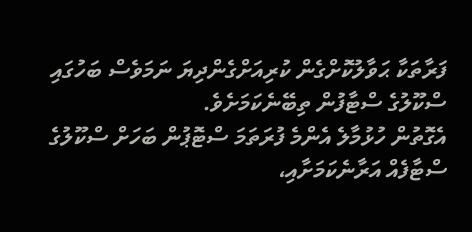ފަރާތަކާ ޙަވާލުކޮށްގެން ކުރިއަށްގެންދިޔަ ނަމަވެސް ބަހުގައި ސްކޫލުގެ ސްޓާފުން ތިބޭނެކަމަށެވެ.
އެގޮތުން ހުޅުމާލެ އެންމެ ފުރަތަމަ ސްޓޮޕުން ބަހަށް ސްކޫލުގެ ސްޓާފެއް އަރާނެކަމަށާއި،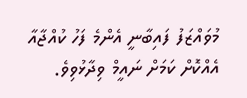މުވައްޒަފު ފައިބާނީ އެންމެ ފަހު ކުއްޖާއާ އެއްކޮށް ކަމަށް ނައީމް ވިދާޅުވިވެ.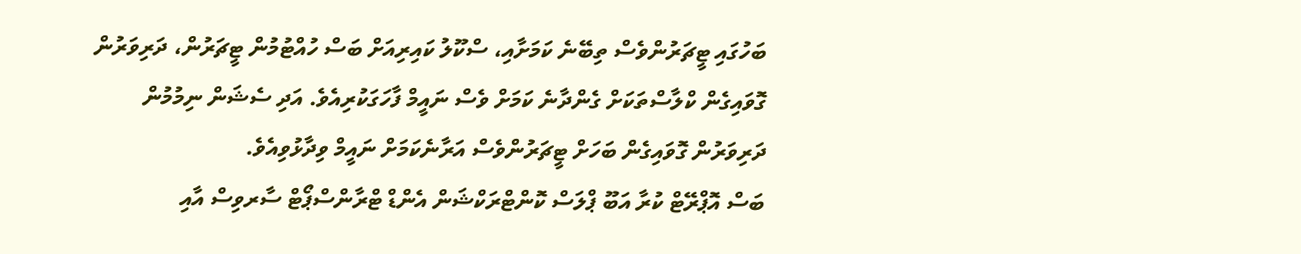ބަހުގައި ޓީޗަރުންވެސް ތިބޭނެ ކަމަށާއި، ސްކޫލު ކައިރިއަށް ބަސް ހުއްޓުމުން ޓީޗަރުން، ދަރިވަރުން ގޮވައިގެން ކްލާސްތަކަށް ގެންދާނެ ކަމަށް ވެސް ނައީމް ފާހަގަކުރިއެވެ. އަދި ސެޝަން ނިމުމުން ދަރިވަރުން ގޮވައިގެން ބަހަށް ޓީޗަރުންވެސް އަރާނެކަމަށް ނައީމް ވިދާޅުވިއެވެ.
ބަސް އޮޕްރޭޓް ކުރާ އަބޫ ޕްލަސް ކޮންޓްރަކްޝަން އެންޑް ޓްރާންސްޕޯޓް ސާރވިސް އާއި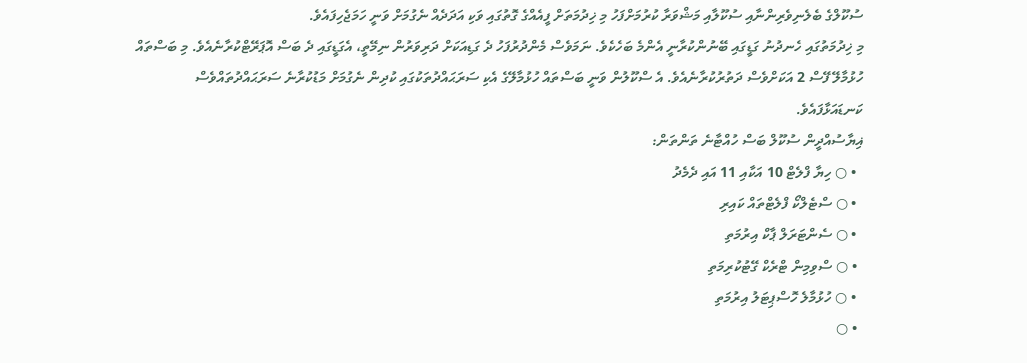ސުކޫލްގެ ބެލެނިވެރިންނާއި ސުކޫލާއި މަޝްވަރާ ކުރުމަށްފަހު މި ޚިދުމަތަށް ފީއެއްގެ ގޮތުގައި ވަކި އަދަދެއް ނެގުމަށް ވަނީ ހަމަޖެހިފައެވެ.
މި ޚިދުމަތުގައި ހެނދުނު ގަޑީގައި ބޭނުންކުރާނީ އެންމެ ބަހެކެވެ. ނަމަވެސް މެންދުރުފަހު ދެ ގަޑިއަކަށް ދަރިވަރުން ނިމޭތީ، އެގަޑީގައި ދެ ބަސް އޮޕަރޭޓްކުރާނެއެވެ. މި ބަސްތައް ހުޅުމާލޭ ފޭސް 2 އަކަށްވެސް ދަތުރުކުރާނެއެވެ. އެ ސްކޫލުން ވަނީ ބަސްތައް ހުޅުމާލޭގެ އެކި ސަރަޙައްދުތަކުގައި ކުދިން ނެގުމަށް މަޑުކުރާނެ ސަރަޙައްދުތައްވެސް ކަނޑައަޅާފައެވެ.
ޣިޔާސުއްދީން ސުކޫލް ބަސް ހުއްޓާނެ ތަންތަން:
  • ○ ހިޔާ ފްލެޓް 10 އަކާއި 11 އައި ދެމެދު
  • ○ ސްޓެލްކޯ ފްލެޓްތައް ކައިރި
  • ○ ސެންޓަރަލް ޕާކް އިރުމަތި
  • ○ ސްވިމިން ޓްރެކް ގޭޓުކުރިމަތި
  • ○ ހުޅުމާލެ ހޮސްޕިޓަލު އިރުމަތި
  • ○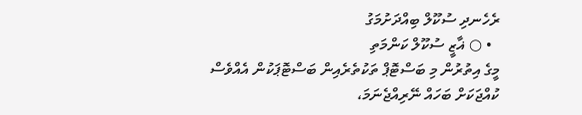ރެހެނދި ސުކޫލް ބިއްދަށުމަގު
  • ○ ޣާޒީ ސުކޫލް ކަންމަތި
މީގެ އިތުރުން މި ބަސްޓޮޕް ތަކުތެރެއިން ބަސްޓޮޕަކުން އެއްވެސް ކުއްޖަކަށް ބަހައް ނޭރިއްޖެނަމަ،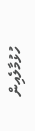ހުޅުމާލެއިން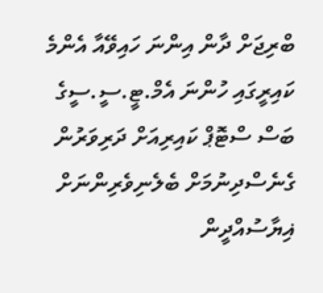ބްރިޖަށް ދާން އިންނަ ހައިވޭއާ އެންމެ ކައިރީގައި ހުންނަ އެމް.ޓީ.ސީ.ސީގެ ބަސް ސްޓޮޕް ކައިރިއަށް ދަރިވަރުން ގެނެސްދިނުމަށް ބެލެނިވެރިންނަށް ޣިޔާސުއްދީން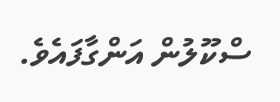ސްކޫލުން އަންގާފައެވެ.